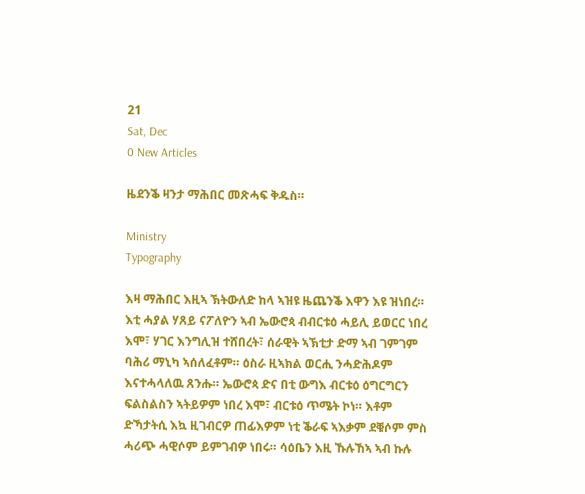21
Sat, Dec
0 New Articles

ዜደንቕ ዛንታ ማሕበር መጽሓፍ ቅዱስ።

Ministry
Typography

እዛ ማሕበር እዚኣ ኽትውለድ ከላ ኣዝዩ ዜጨንቕ እዋን እዩ ዝነበረ። እቲ ሓያል ሃጸይ ናፖለዮን ኣብ ኤውሮጳ ብብርቱዕ ሓይሊ ይወርር ነበረ እሞ፣ ሃገር እንግሊዝ ተሸበረት፣ ሰራዊት ኣኽቲታ ድማ ኣብ ገምገም ባሕሪ ማኒካ ኣሰለፈቶም። ዕስራ ዚኣክል ወርሒ ንሓድሕዶም እናተሓላለዉ ጸንሑ። ኤውሮጳ ድና በቲ ውግእ ብርቱዕ ዕግርግርን ፍልስልስን ኣትይዎም ነበረ እሞ፣ ብርቱዕ ጥሜት ኮነ። እቶም ድኻታትሲ እኳ ዚገብርዎ ጠፊእዎም ነቲ ቕራፍ ኣእቃም ደቑሶም ምስ ሓሪጭ ሓዊሶም ይምገብዎ ነበሩ። ሳዕቤን እዚ ኹሉኸኣ ኣብ ኩሉ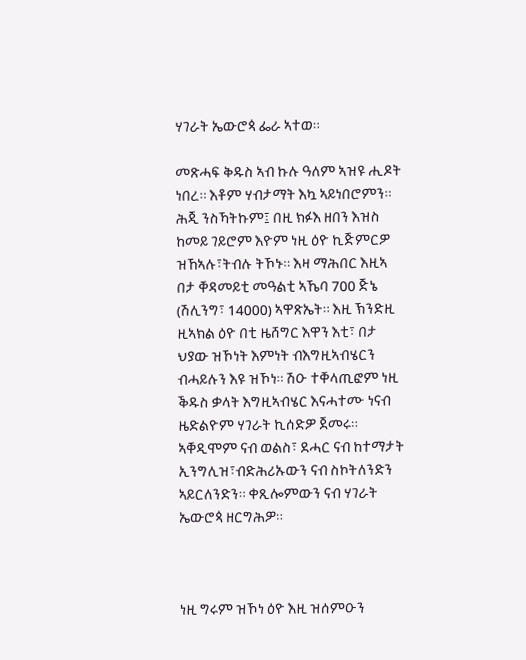ሃገራት ኤውሮጳ ፌራ ኣተወ።

መጽሓፍ ቅዱስ ኣብ ኩሉ ዓለም ኣዝዩ ሒዶት ነበረ። እቶም ሃብታማት እኳ ኣይነበሮምን። ሕጂ ንስኻትኩም፤ በዚ ክፉእ ዘበን እዝስ ከመይ ገይሮም እዮም ነዚ ዕዮ ኪጅምርዎ ዝኸኣሉ፣ትብሉ ትኾኑ። እዛ ማሕበር እዚኣ በታ ቐዳመይቲ መዓልቲ ኣኼባ 700 ጅኔ (ሽሊንግ፣ 14000) ኣዋጽኤት። እዚ ኽንድዚ ዚኣክል ዕዮ በቲ ዜሸግር እዋን እቲ፣ በታ ህያው ዝኾነት እምነት ብእግዚኣብሄርን ብሓይሉን እዩ ዝኾነ። ሽዑ ተቐላጢፎም ነዚ ቕዱስ ቃላት እግዚኣብሄር እናሓተሙ ነናብ ዜድልዮም ሃገራት ኪሰድዎ ጀመሩ። ኣቐዲሞም ናብ ወልስ፣ ደሓር ናብ ከተማታት ኢንግሊዝ፣ብድሕሪኡውን ናብ ስኮትለንድን ኣይርለንድን። ቀጺሎምውን ናብ ሃገራት ኤውሮጳ ዘርግሕዎ።



ነዚ ግሩም ዝኾነ ዕዮ እዚ ዝሰምዑን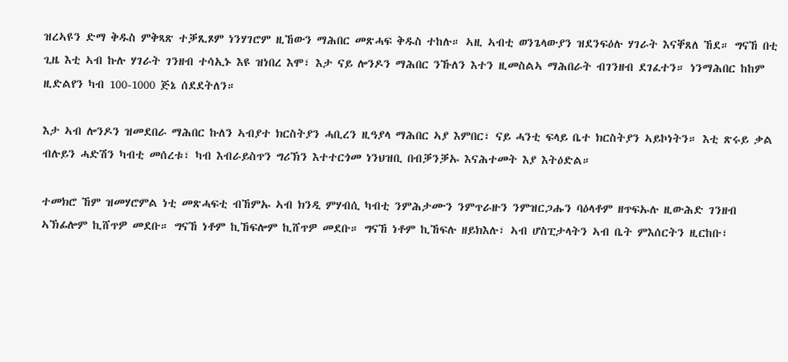ዝረኣዩን ድማ ቅዱስ ምቅጻጽ ተቓጺጾም ነንሃገሮም ዚኸውን ማሕበር መጽሓፍ ቅዱስ ተከሉ። ኣዚ ኣብቲ ወንጌላውያን ዝደንፍዕሉ ሃገራት እናቐጸለ ኸደ። ግናኸ በቲ ጊዜ እቲ ኣብ ኩሉ ሃገራት ገንዘብ ተሳኢኑ እዩ ዝነበረ እሞ፣ እታ ናይ ሎንዶን ማሕበር ንኹለን እተን ዚመስልኣ ማሕበራት ብገንዘብ ደገፈተን። ነንማሕበር ከከም ዚድልየን ካብ 100-1000 ጅኔ ሰደደትለን።

እታ ኣብ ሎንዶን ዝመደበራ ማሕበር ኩለን ኣብያተ ክርስትያን ሓቢረን ዚዓያላ ማሕበር ኣያ እምበር፣ ናይ ሓንቲ ፍላይ ቤተ ክርስትያን ኣይኮነትን። እቲ ጽሩይ ቃል ብሉይን ሓድሽን ካብቲ መሰረቱ፣ ካብ እብራይስጥን ግሪኽን እተተርጎመ ነንህዝቢ በብቓንቓኡ እናሕተመት እያ እትዕድል።

ተመክሮ ኸም ዝመሃሮምል ነቲ መጽሓፍቲ ብኸምኡ ኣብ ክንዲ ምሃብሲ ካብቲ ንምሕታሙን ንምጥራዙን ንምዝርጋሑን ባዕላቶም ዘጥፍኡሉ ዚውሕድ ገንዘብ ኣኽፊሎም ኪሸጥዎ መደቡ። ግናኸ ነቶም ኪኸፍሎም ኪሸጥዎ መደቡ። ግናኸ ነቶም ኪኸፍሉ ዘይክእሉ፣ ኣብ ሆስፒታላትን ኣብ ቤት ምእሰርትን ዚርከቡ፣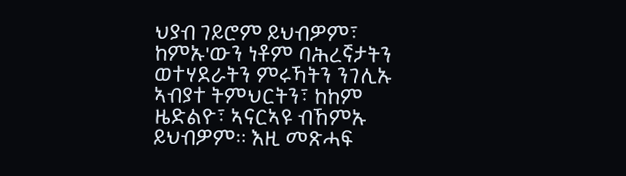ህያብ ገይሮም ይህብዎም፣ ከምኡ'ውን ነቶም ባሕረኛታትን ወተሃደራትን ምሩኻትን ንገሊኡ ኣብያተ ትምህርትን፣ ከከም ዜድልዮ፣ ኣናርኣዩ ብኸምኡ ይህብዎም። እዚ መጽሓፍ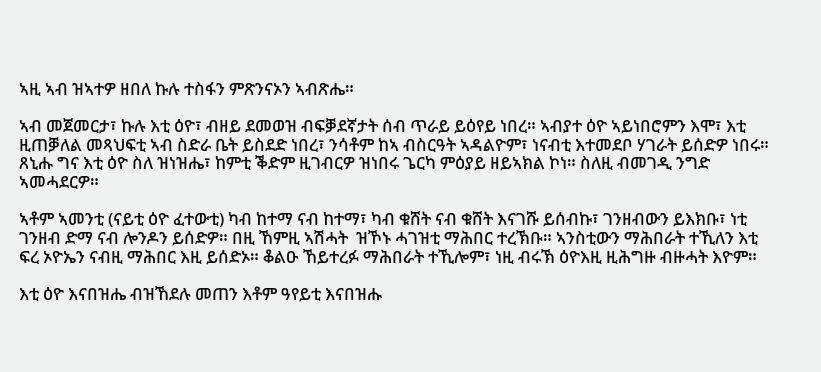ኣዚ ኣብ ዝኣተዎ ዘበለ ኩሉ ተስፋን ምጽንናኦን ኣብጽሔ።

ኣብ መጀመርታ፣ ኩሉ እቲ ዕዮ፣ ብዘይ ደመወዝ ብፍቓደኛታት ሰብ ጥራይ ይዕየይ ነበረ። ኣብያተ ዕዮ ኣይነበሮምን እሞ፣ እቲ ዚጠቓለል መጻህፍቲ ኣብ ስድራ ቤት ይስደድ ነበረ፣ ንሳቶም ከኣ ብስርዓት ኣዳልዮም፣ ነናብቲ እተመደቦ ሃገራት ይሰድዎ ነበሩ። ጸኒሑ ግና እቲ ዕዮ ስለ ዝነዝሔ፣ ከምቲ ቕድም ዚገብርዎ ዝነበሩ ጌርካ ምዕያይ ዘይኣክል ኮነ። ስለዚ ብመገዲ ንግድ ኣመሓደርዎ።

ኣቶም ኣመንቲ (ናይቲ ዕዮ ፈተውቲ) ካብ ከተማ ናብ ከተማ፣ ካብ ቁሸት ናብ ቁሸት እናገሹ ይሰብኩ፣ ገንዘብውን ይእክቡ፣ ነቲ ገንዘብ ድማ ናብ ሎንዶን ይሰድዎ። በዚ ኸምዚ ኣሽሓት  ዝኾኑ ሓገዝቲ ማሕበር ተረኽቡ። ኣንስቲውን ማሕበራት ተኺለን እቲ ፍረ ኦዮኤን ናብዚ ማሕበር እዚ ይሰድኦ። ቆልዑ ኸይተረፉ ማሕበራት ተኺሎም፣ ነዚ ብሩኽ ዕዮእዚ ዚሕግዙ ብዙሓት እዮም።

እቲ ዕዮ እናበዝሔ ብዝኸደሉ መጠን እቶም ዓየይቲ እናበዝሑ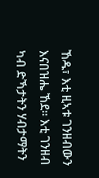ኸዱ፣ እቲ ዚኣቱ ገንዘብውን እናበዝሔ ኸደ። እቲ ገንዘብ ካብ ድኻታትን ሃብታማትን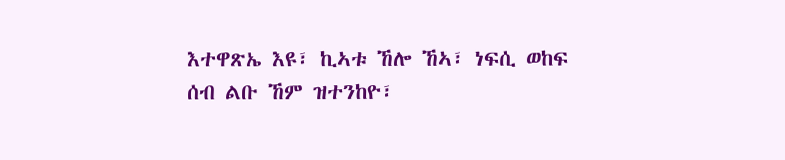እተዋጽኤ እዩ፣ ኪኣቱ ኸሎ ኸኣ፣ ነፍሲ ወከፍ ሰብ ልቡ ኸም ዝተንከዮ፣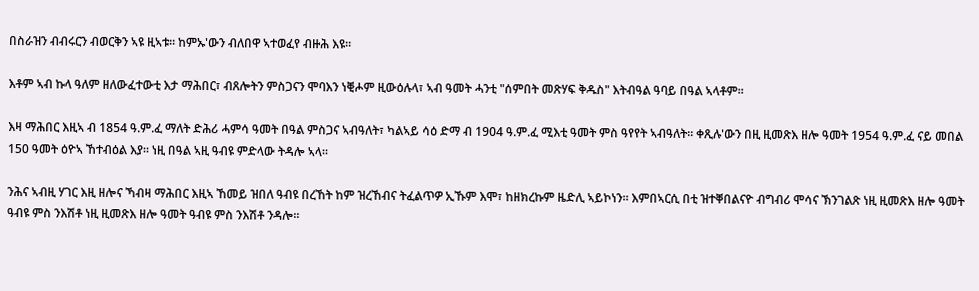በስራዝን ብብሩርን ብወርቅን ኣዩ ዚኣቱ። ከምኡ'ውን ብለበዋ ኣተወፈየ ብዙሕ እዩ።

እቶም ኣብ ኩላ ዓለም ዘለውፈተውቲ እታ ማሕበር፣ ብጸሎትን ምስጋናን ሞባእን ነቒሖም ዚውዕሉላ፣ ኣብ ዓመት ሓንቲ "ሰምበት መጽሃፍ ቅዱስ" እትብዓል ዓባይ በዓል ኣላቶም።

እዛ ማሕበር እዚኣ ብ 1854 ዓ.ም.ፈ ማለት ድሕሪ ሓምሳ ዓመት በዓል ምስጋና ኣብዓለት፣ ካልኣይ ሳዕ ድማ ብ 1904 ዓ.ም.ፈ ሚእቲ ዓመት ምስ ዓየየት ኣብዓለት። ቀጺሉ'ውን በዚ ዚመጽእ ዘሎ ዓመት 1954 ዓ.ም.ፈ ናይ መበል 150 ዓመት ዕዮኣ ኸተብዕል እያ። ነዚ በዓል ኣዚ ዓብዩ ምድላው ትዳሎ ኣላ።

ንሕና ኣብዚ ሃገር እዚ ዘሎና ኻብዛ ማሕበር እዚኣ ኸመይ ዝበለ ዓብዩ በረኸት ከም ዝረኸብና ትፈልጥዎ ኢኹም እሞ፣ ከዘክረኩም ዜድሊ ኣይኮነን። እምበኣርሲ በቲ ዝተቐበልናዮ ብግብሪ ሞሳና ኽንገልጽ ነዚ ዚመጽእ ዘሎ ዓመት ዓብዩ ምስ ንእሽቶ ነዚ ዚመጽእ ዘሎ ዓመት ዓብዩ ምስ ንእሽቶ ንዳሎ።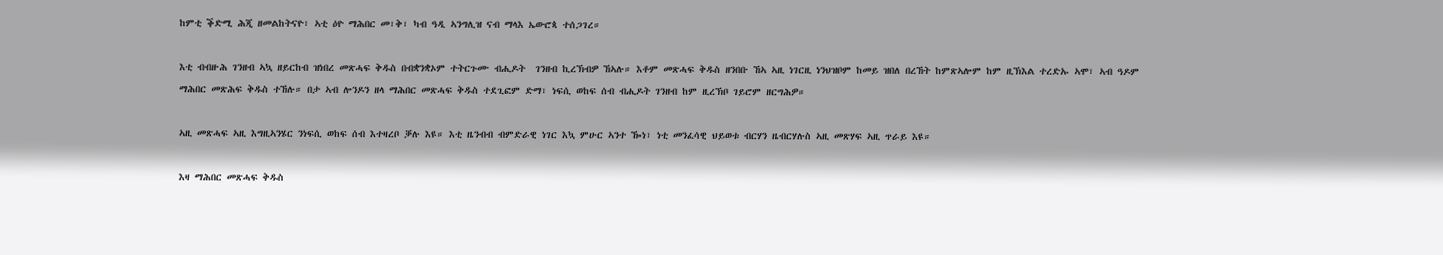ከምቲ ቕድሚ ሕጂ ዘመልከትናዮ፣ ኣቲ ዕዮ ማሕበር መ፣ቅ፣ ካብ ዓዲ ኣንግሊዝ ናብ ማላእ ኤውሮጳ ተሰጋገረ።

እቲ ብብዙሕ ገንዘብ ኣኳ ዘይርከብ ዝነበረ መጽሓፍ ቅዱስ በብቋንቋኦም ተትርጉሙ ብሒዶት  ገንዘብ ኪረኽብዎ ኸኣሉ። እቶም መጽሓፍ ቅዱስ ዘንበቡ ኸኣ ኣዚ ነገርዚ ነንህዝቦም ከመይ ዝበለ በረኸት ከምጽኣሎም ከም ዚኽእል ተረድኡ ኣሞ፣ ኣብ ዓዶም ማሕበር መጽሕፍ ቅዱስ ተኸሉ። በታ ኣብ ሎንዶን ዘላ ማሕበር መጽሓፍ ቅዱስ ተደጊፎም ድማ፣ ነፍሲ ወከፍ ሰብ ብሒዶት ገንዘብ ከም ዚረኽቦ ገይሮም ዘርግሕዎ።

ኣዚ መጽሓፍ ኣዚ እግዚኣንሄር ንነፍሲ ወከፍ ሰብ እተዛረቦ ቓሉ እዩ። እቲ ዜንብብ ብምድራዊ ነገር እኳ ምሁር ኣንተ ዀነ፣ ነቲ መንፈሳዊ ህይወቱ ብርሃን ዜብርሃሉስ ኣዚ መጽሃፍ ኣዚ ጥራይ እዩ።

እዛ ማሕበር መጽሓፍ ቅዱስ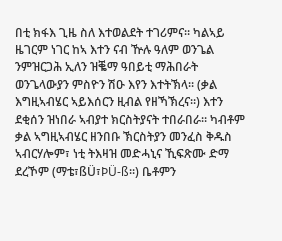በቲ ክፋእ ጊዜ ስለ እተወልደት ተገሪምና። ካልኣይ ዜገርም ነገር ከኣ እተን ናብ ዅሉ ዓለም ወንጌል ንምዝርጋሕ ኢለን ዝቘማ ዓበይቲ ማሕበራት ወንጌላውያን ምስዮን ሽዑ እየን እተትኽላ። (ቃል እግዚኣብሄር ኣይእሰርን ዚብል የዘኻኽረና።) እተን ደቂሰን ዝነበራ ኣብያተ ክርስትያናት ተበራበራ። ካብቶም ቃል ኣግዚኣብሄር ዘንበቡ ኽርስትያን መንፈስ ቅዱስ ኣብርሃሎም፣ ነቲ ትእዛዝ መድሓኒና ኺፍጽሙ ድማ ደረኾም (ማቴ፣ßÜ፣ÞÜ-ß።) ቤቶምን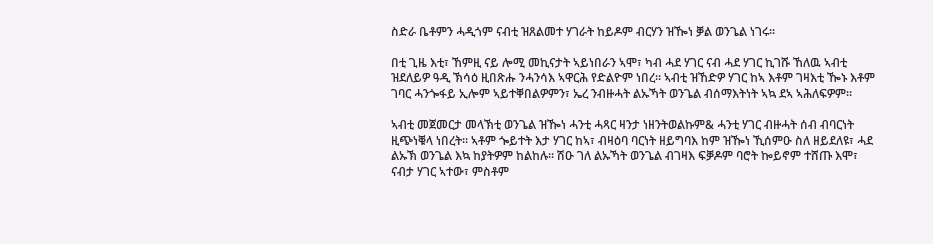ስድራ ቤቶምን ሓዲጎም ናብቲ ዝጸልመተ ሃገራት ከይዶም ብርሃን ዝዀነ ቓል ወንጌል ነገሩ።

በቲ ጊዜ እቲ፣ ኸምዚ ናይ ሎሚ መኪናታት ኣይነበራን ኣሞ፣ ካብ ሓደ ሃገር ናብ ሓደ ሃገር ኪገሹ ኸለዉ ኣብቲ ዝደለይዎ ዓዲ ኽሳዕ ዚበጽሑ ንሓንሳእ ኣዋርሕ የድልዮም ነበረ። ኣብቲ ዝኸድዎ ሃገር ከኣ እቶም ገዛእቲ ዀኑ እቶም ገባር ሓንጐፋይ ኢሎም ኣይተቐበልዎምን፣ ኤረ ንብዙሓት ልኡኻት ወንጌል ብሰማእትነት ኣኳ ደኣ ኣሕለፍዎም።

ኣብቲ መጀመርታ መላኽቲ ወንጌል ዝዀነ ሓንቲ ሓጻር ዛንታ ነዘንትወልኩም& ሓንቲ ሃገር ብዙሓት ሰብ ብባርነት ዚጭነቑላ ነበረት። ኣቶም ጐይተት እታ ሃገር ከኣ፣ ብዛዕባ ባርነት ዘይግባእ ከም ዝዀነ ኺሰምዑ ስለ ዘይደለዩ፣ ሓደ ልኡኽ ወንጌል እኳ ከያትዎም ከልከሉ። ሽዑ ገለ ልኡኻት ወንጌል ብገዛእ ፍቓዶም ባሮት ኰይኖም ተሸጡ እሞ፣ ናብታ ሃገር ኣተው፣ ምስቶም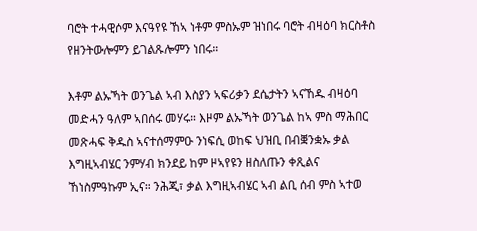ባሮት ተሓዊሶም እናዓየዩ ኸኣ ነቶም ምስኡም ዝነበሩ ባሮት ብዛዕባ ክርስቶስ የዘንትውሎምን ይገልጹሎምን ነበሩ።

እቶም ልኡኻት ወንጌል ኣብ እስያን ኣፍሪቃን ደሴታትን ኣናኸዱ ብዛዕባ መድሓን ዓለም ኣበሰሩ መሃሩ። እዞም ልኡኻት ወንጌል ከኣ ምስ ማሕበር መጽሓፍ ቅዱስ ኣናተሰማምዑ ንነፍሲ ወከፍ ህዝቢ በብቛንቋኡ ቃል እግዚኣብሄር ንምሃብ ክንደይ ከም ዞኣየዩን ዘስለጡን ቀጺልና ኸነስምዓኩም ኢና። ንሕጂ፣ ቃል እግዚኣብሄር ኣብ ልቢ ሰብ ምስ ኣተወ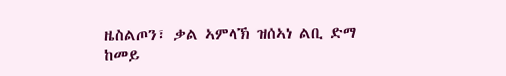ዜስልጦን፣ ቃል ኣምላኽ ዝሰኣነ ልቢ ድማ ከመይ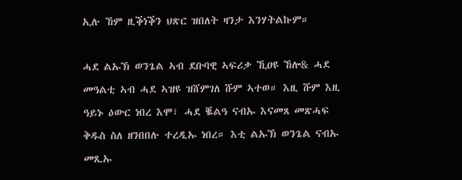ኢሉ ኸም ዚቕነቕን ህጽር ዝበለት ዛንታ እንሃትልኩም።

ሓደ ልኡኽ ወንጌል ኣብ ደቡባዊ ኣፍሪቃ ኺዐዩ ኸሎ& ሓደ መዓልቲ ኣብ ሓደ ኣዝዩ ዝሸምገለ ሹም ኣተወ። እዚ ሹም እዚ ዓይኑ ዕውር ነበረ እሞ፣ ሓደ ቘልዓ ናብኡ እናመጸ መጽሓፍ ቅዱስ ስለ ዘንበበሉ ተረዲኡ ነበረ። እቲ ልኡኽ ወንጌል ናብኡ መጺኡ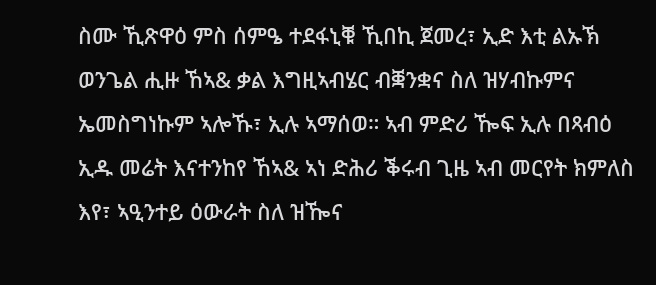ስሙ ኺጽዋዕ ምስ ሰምዔ ተደፋኒቑ ኺበኪ ጀመረ፣ ኢድ እቲ ልኡኽ ወንጌል ሒዙ ኸኣ& ቃል እግዚኣብሄር ብቛንቋና ስለ ዝሃብኩምና ኤመስግነኩም ኣሎኹ፣ ኢሉ ኣማሰወ። ኣብ ምድሪ ዀፍ ኢሉ በጻብዕ ኢዱ መሬት እናተንከየ ኸኣ& ኣነ ድሕሪ ቕሩብ ጊዜ ኣብ መርየት ክምለስ እየ፣ ኣዒንተይ ዕውራት ስለ ዝዀና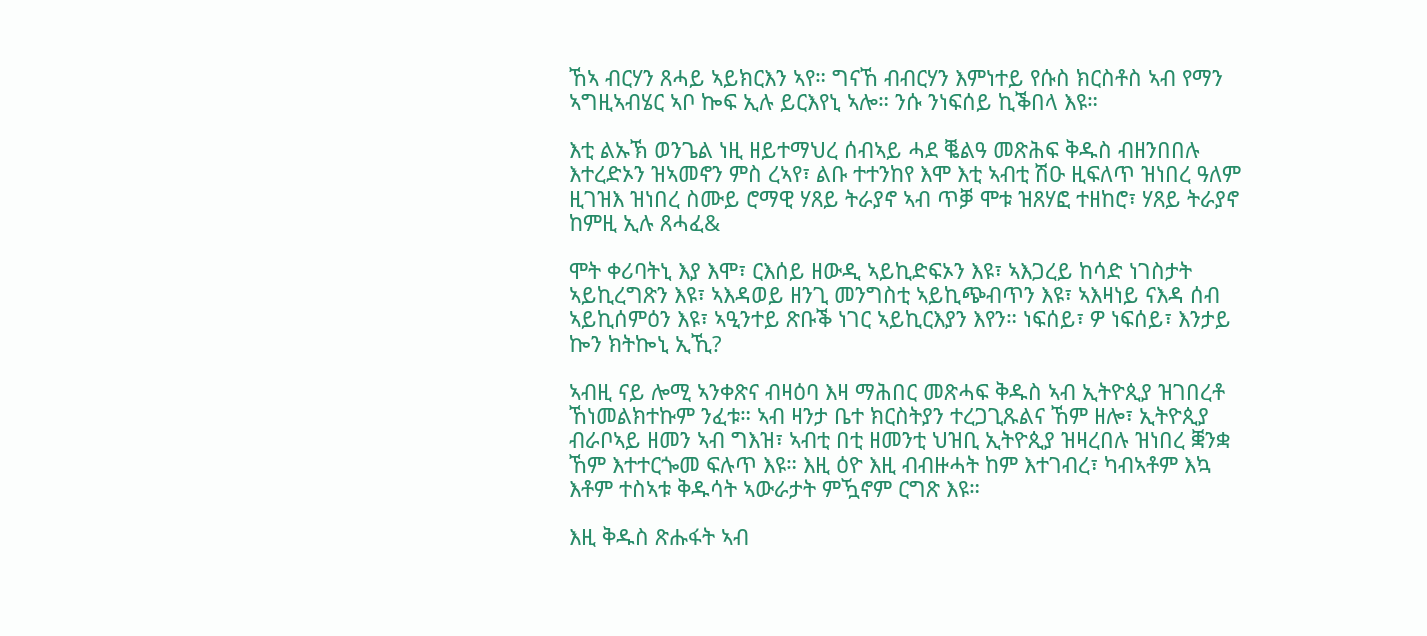ኸኣ ብርሃን ጸሓይ ኣይክርእን ኣየ። ግናኸ ብብርሃን እምነተይ የሱስ ክርስቶስ ኣብ የማን ኣግዚኣብሄር ኣቦ ኰፍ ኢሉ ይርእየኒ ኣሎ። ንሱ ንነፍሰይ ኪቕበላ እዩ።

እቲ ልኡኽ ወንጌል ነዚ ዘይተማህረ ሰብኣይ ሓደ ቘልዓ መጽሕፍ ቅዱስ ብዘንበበሉ እተረድኦን ዝኣመኖን ምስ ረኣየ፣ ልቡ ተተንከየ እሞ እቲ ኣብቲ ሽዑ ዚፍለጥ ዝነበረ ዓለም ዚገዝእ ዝነበረ ስሙይ ሮማዊ ሃጸይ ትራያኖ ኣብ ጥቓ ሞቱ ዝጸሃፎ ተዘከሮ፣ ሃጸይ ትራያኖ ከምዚ ኢሉ ጸሓፈ&

ሞት ቀሪባትኒ እያ እሞ፣ ርእሰይ ዘውዲ ኣይኪድፍኦን እዩ፣ ኣእጋረይ ከሳድ ነገስታት ኣይኪረግጽን እዩ፣ ኣእዳወይ ዘንጊ መንግስቲ ኣይኪጭብጥን እዩ፣ ኣእዛነይ ናእዳ ሰብ ኣይኪሰምዕን እዩ፣ ኣዒንተይ ጽቡቕ ነገር ኣይኪርእያን እየን። ነፍሰይ፣ ዎ ነፍሰይ፣ እንታይ ኰን ክትኰኒ ኢኺ?

ኣብዚ ናይ ሎሚ ኣንቀጽና ብዛዕባ እዛ ማሕበር መጽሓፍ ቅዱስ ኣብ ኢትዮጲያ ዝገበረቶ ኸነመልክተኩም ንፈቱ። ኣብ ዛንታ ቤተ ክርስትያን ተረጋጊጹልና ኸም ዘሎ፣ ኢትዮጲያ ብራቦኣይ ዘመን ኣብ ግእዝ፣ ኣብቲ በቲ ዘመንቲ ህዝቢ ኢትዮጲያ ዝዛረበሉ ዝነበረ ቛንቋ ኸም እተተርጐመ ፍሉጥ እዩ። እዚ ዕዮ እዚ ብብዙሓት ከም እተገብረ፣ ካብኣቶም እኳ እቶም ተስኣቱ ቅዱሳት ኣውራታት ምዃኖም ርግጽ እዩ።

እዚ ቅዱስ ጽሑፋት ኣብ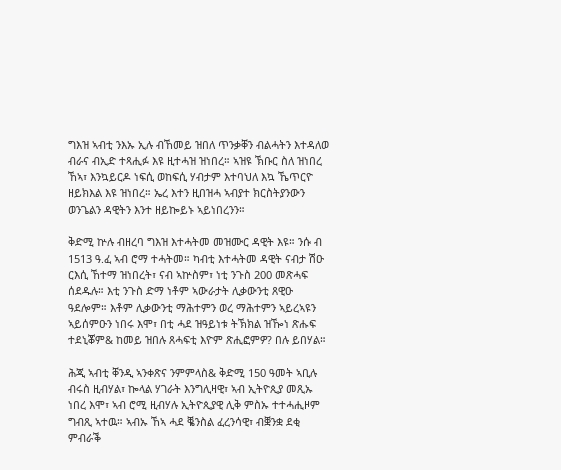ግእዝ ኣብቲ ንእኡ ኢሉ ብኸመይ ዝበለ ጥንቃቐን ብልሓትን እተዳለወ ብራና ብኢድ ተጻሒፉ እዩ ዚተሓዝ ዝነበረ። ኣዝዩ ኽቡር ስለ ዝነበረ ኸኣ፣ እንኳይርዶ ነፍሲ ወከፍሲ ሃብታም እተባህለ እኳ ኼጥርዮ ዘይክእል እዩ ዝነበረ። ኤረ እተን ዚበዝሓ ኣብያተ ክርስትያንውን ወንጌልን ዳዊትን እንተ ዘይኰይኑ ኣይነበረንን።

ቅድሚ ኵሉ ብዘረባ ግእዝ እተሓትመ መዝሙር ዳዊት እዩ። ንሱ ብ 1513 ዓ.ፈ ኣብ ሮማ ተሓትመ። ካብቲ እተሓትመ ዳዊት ናብታ ሽዑ ርእሲ ኸተማ ዝነበረት፣ ናብ ኣኵስም፣ ነቲ ንጉስ 200 መጽሓፍ ሰደዱሉ። እቲ ንጉስ ድማ ነቶም ኣውራታት ሊቃውንቲ ጸዊዑ ዓደሎም። እቶም ሊቃውንቲ ማሕተምን ወረ ማሕተምን ኣይረኣዩን ኣይሰምዑን ነበሩ እሞ፣ በቲ ሓደ ዝዓይነቱ ትኽክል ዝዀነ ጽሑፍ ተደኒቖም& ከመይ ዝበሉ ጸሓፍቲ እዮም ጽሒፎምዎ? በሉ ይበሃል።

ሕጂ ኣብቲ ቐንዲ ኣንቀጽና ንምምላስ& ቅድሚ 150 ዓመት ኣቢሉ ብሩስ ዚብሃል፣ ኰላል ሃገራት እንግሊዛዊ፣ ኣብ ኢትዮጲያ መጺኡ ነበረ እሞ፣ ኣብ ሮሚ ዚብሃሉ ኢትዮጲያዊ ሊቅ ምስኡ ተተሓሒዞም ግብጺ ኣተዉ። ኣብኡ ኸኣ ሓደ ቘንስል ፈረንሳዊ፣ ብቛንቋ ደቂ ምብራቕ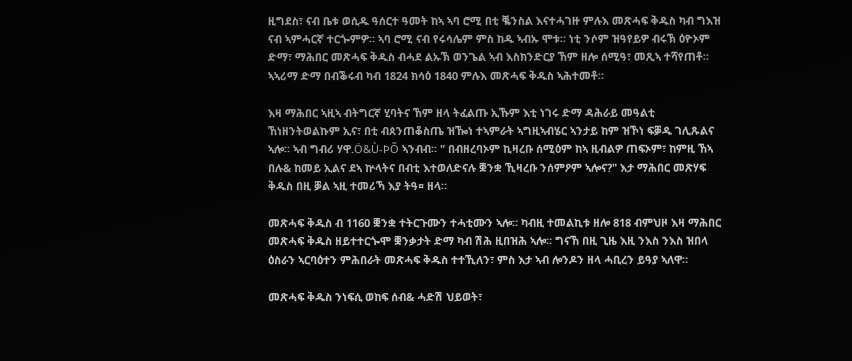ዚግደስ፣ ናብ ቤቱ ወሲዱ ዓሰርተ ዓመት ከኣ ኣባ ሮሚ በቲ ቘንስል እናተሓገዙ ምሉእ መጽሓፍ ቅዱስ ካብ ግእዝ ናብ ኣምሓርኛ ተርጐምዎ። ኣባ ሮሚ ናብ የሩሳሌም ምስ ከዱ ኣብኡ ሞቱ። ነቲ ንሶም ዝዓየይዎ ብሩኽ ዕዮኦም ድማ፣ ማሕበር መጽሓፍ ቅዱስ ብሓደ ልኡኽ ወንጌል ኣብ እስክንድርያ ኸም ዘሎ ሰሚዓ፣ መጺኣ ተሻየጠቶ። ኣኣሪማ ድማ በብቕሩብ ካብ 1824 ክሳዕ 1840 ምሉእ መጽሓፍ ቅዱስ ኣሕተመቶ።

እዛ ማሕበር ኣዚኣ ብትግርኛ ሂባትና ኸም ዘላ ትፈልጡ ኢኹም እቲ ነገሩ ድማ ዳሕራይ መዓልቲ ኸነዘንትወልኩም ኢና፣ በቲ ብጰንጠቆስጤ ዝዀነ ተኣምራት ኣግዚኣብሄር ኣንታይ ከም ዝኾነ ፍቓዱ ገሊጹልና ኣሎ። ኣብ ግብሪ ሃዋ.Ö&Ù-ÞÕ ኣንብብ። " በብዘረባኦም ኪዛረቡ ሰሚዕም ከኣ ዚብልዎ ጠፍኦም፣ ከምዚ ኸኣ በሉ& ከመይ ኢልና ደኣ ኵላትና በብቲ እተወለድናሉ ቛንቋ ኺዛረቡ ንሰምዖም ኣሎና?" እታ ማሕበር መጽሃፍ ቅዱስ በዚ ቓል ኣዚ ተመሪኻ እያ ትዓ¤ ዘላ።

መጽሓፍ ቅዱስ ብ 1160 ቛንቋ ተትርጉሙን ተሓቲሙን ኣሎ። ካብዚ ተመልኪቱ ዘሎ 818 ብምህዞ እዛ ማሕበር መጽሓፍ ቅዱስ ዘይተተርጐሞ ቛንቃታት ድማ ካብ ሽሕ ዚበዝሕ ኣሎ። ግናኸ በዚ ጊዜ እዚ ንእስ ንእስ ዝበላ ዕስራን ኣርባዕተን ምሕበራት መጽሓፍ ቅዱስ ተተኺለን፣ ምስ እታ ኣብ ሎንዶን ዘላ ሓቢረን ይዓያ ኣለዋ።

መጽሓፍ ቅዱስ ንነፍሲ ወከፍ ሰብ& ሓድሽ ህይወት፣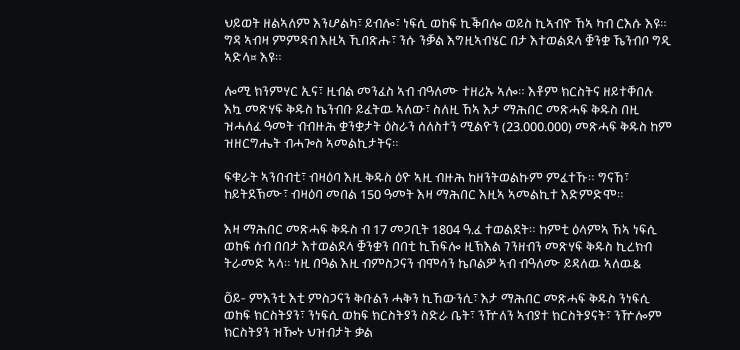ህይወት ዘልኣለም እንሆልካ፣ ይብሎ፣ ነፍሲ ወከፍ ኪቕበሎ ወይስ ኪኣብዮ ኸኣ ካብ ርእሱ እዩ። ግዳ ኣብዛ ምምዳብ እዚኣ ኺበጽሑ፣ ንሱ ንቓል እግዚኣብሄር በታ እተወልደላ ቛንቋ ኼንብቦ ግዲ ኣድላ¤ እዩ።

ሎሚ ክንምሃር ኢና፣ ዚብል መንፈስ ኣብ ብዓለሙ ተዘሪኡ ኣሎ። እቶም ክርስትና ዘይተቐበሉ እኳ መጽሃፍ ቅዱስ ኬንብቡ ይፈትዉ ኣለው፣ ስለዚ ኸኣ እታ ማሕበር መጽሓፍ ቅዱስ በዚ ዝሓለፈ ዓመት ብብዙሕ ቋንቋታት ዕስራን ሰለስተን ሚልዮን (23.000.000) መጽሓፍ ቅዱስ ከም ዝዘርግሔት ብሓጐስ ኣመልኪታትና።

ፍቁራት ኣንበብቲ፣ ብዛዕባ እዚ ቅዱስ ዕዮ ኣዚ ብዙሕ ከዘንትወልኩም ምፈተኹ። ግናኸ፣ ከይትደኽሙ፣ ብዛዕባ መበል 150 ዓመት እዛ ማሕበር እዚኣ ኣመልኪተ እድምድሞ።

እዛ ማሕበር መጽሓፍ ቅዱስ ብ 17 መጋቢት 1804 ዓ.ፈ ተወልደት። ከምቲ ዕላምኣ ኸኣ ነፍሲ ወከፍ ሰብ በበታ እተወልደላ ቛንቋን በበቲ ኪኸፍሎ ዚኽእል ገንዘብን መጽሃፍ ቅዱስ ኪረክብ ትራመድ ኣላ። ነዚ በዓል እዚ ብምስጋናን ብሞሳን ኬቦልዎ ኣብ ብዓለሙ ይዳለዉ ኣለዉ&

Õይ- ምእንቲ እቲ ምስጋናን ቅቡልን ሓቅን ኪኸውንሲ፣ እታ ማሕበር መጽሓፍ ቅዱስ ንነፍሲ ወከፍ ክርስትያን፣ ንነፍሲ ወከፍ ክርስትያን ስድራ ቤት፣ ንዅለን ኣብያተ ክርስትያናት፣ ንዅሎም ክርስትያን ዝዀኑ ህዝብታት ቃል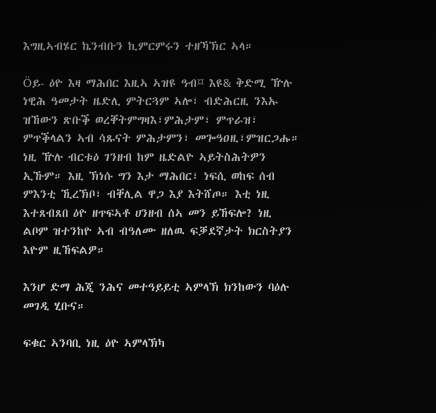እግዚኣብሄር ኬንብቡን ኪምርምሩን ተዘኻኽር ኣላ።

Öይ- ዕዮ እዛ ማሕበር እዚኣ ኣዝዩ ዓብ¤ እዩ& ቅድሚ ዅሉ ነዊሕ ዓመታት ዜድሊ ምትርጓም ኣሎ፣ ብድሕርዚ ንእኡ ዝኸውን ጽቡቕ ወረቐትምግዛእ፣ምሕታም፣ ምጥራዝ፣ ምጥቕላልን ኣብ ሳጹናት ምሕታምን፣ መጐዓዐዚ፣ምዝርጋሑ። ነዚ ዅሉ ብርቱዕ ገንዘብ ከም ዜድልዮ ኣይትስሕትዎን ኢኹም። እዚ ኽነሱ ግን እታ ማሕበር፣ ነፍሲ ወከፍ ሰብ ምእንቲ ኺረኽቦ፣ ብቐሊል ዋጋ እያ እትሸጦ። እቲ ነዚ እተጸብጸበ ዕዮ ዘጥፍኣቶ ሀንዘብ ሰኣ መን ይኸፍሎ? ነዚ ልቦም ዝተንከዮ ኣብ ብዓለሙ ዘለዉ ፍቓደኛታት ክርስትያን እዮም ዚኸፍልዎ።

እንሆ ድማ ሕጂ ንሕና መተዓይይቲ ኣምላኽ ክንከውን ባዕሉ መገዲ ሂቡና።

ፍቁር ኣንባቢ ነዚ ዕዮ ኣምላኽካ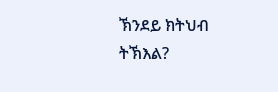ኽንደይ ክትህብ ትኽእል?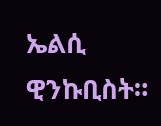ኤልሲ ዊንኩቢስት።